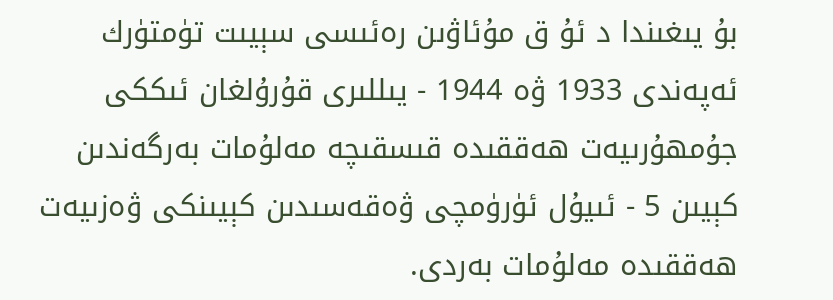بۇ يىغىندا د ئۇ ق مۇئاۋىن رەئىسى سېيىت تۈمتۈرك ئەپەندى 1933 ۋە 1944 - يىللىرى قۇرۇلغان ئىككى جۇمھۇرىيەت ھەققىدە قىسقىچە مەلۇمات بەرگەندىن كېيىن 5 - ئىيۇل ئۈرۈمچى ۋەقەسىدىن كېيىنكى ۋەزىيەت ھەققىدە مەلۇمات بەردى.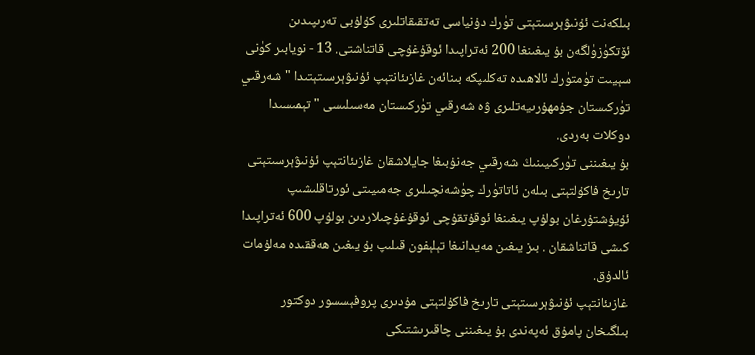بىلكەنت ئۇنىۋېرسىتېتى تۈرك دۇنياسى تەتقىقاتلىرى كۇلۇبى تەرىپىدىن ئۆتكۈزۈلگەن بۇ يىغىنغا 200 ئەتراپىدا ئوقۇغۇچى قاتناشتى. 13 - نويابىر كۈنى سېيىت تۈمتۈرك ئالاھىدە تەكلىپكە بىنائەن غازىئانتېپ ئۇنىۋېرسىتېتىدا "شەرقىي تۈركىستان جۇمھۇرىيەتلىرى ۋە شەرقىي تۈركىستان مەسىلىسى " تېمىسىدا دوكلات بەردى.
بۇ يىغىننى تۈركىيىنىڭ شەرقىي جەنۇبىغا جايلاشقان غازىئانتېپ ئۇنىۋېرسىتېتى تارىخ فاكۇلتېتى بىلەن ئاتاتۈرك چۈشەنچىلىرى جەمىيىتى ئورتاقلىشىپ ئۇيۇشتۇرغان بولۇپ يىغىنغا ئوقۇتقۇچى ئوقۇغۇچىلاردىن بولۇپ 600 ئەتراپىدا كىشى قاتناشقان . بىز يىغىن مەيدانىغا تېلېفون قىلىپ بۇ يىغىن ھەققىدە مەلۇمات ئالدۇق.
غازىئانتېپ ئۇنىۋېرسىتېتى تارىخ فاكۇلتېتى مۇدىرى پروفېسسور دوكتور بىلگىخان پامۇق ئەپەندى بۇ يىغىننى چاقىرىشتىكى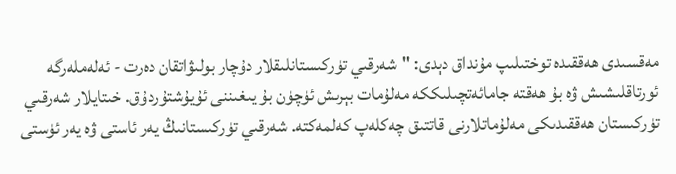مەقسىدى ھەققىدە توختىلىپ مۇنداق دېدى: "شەرقىي تۈركىستانلىقلار دۇچار بولىۋاتقان دەرت - ئەلەملەرگە ئورتاقلىشىش ۋە بۇ ھەقتە جامائەتچىلىككە مەلۇمات بېرىش ئۈچۈن بۇ يىغىننى ئۇيۇشتۇردۇق. خىتايلار شەرقىي تۈركىستان ھەققىدىكى مەلۇماتلارنى قاتتىق چەكلەپ كەلمەكتە. شەرقىي تۈركىستانىڭ يەر ئاستى ۋە يەر ئۈستى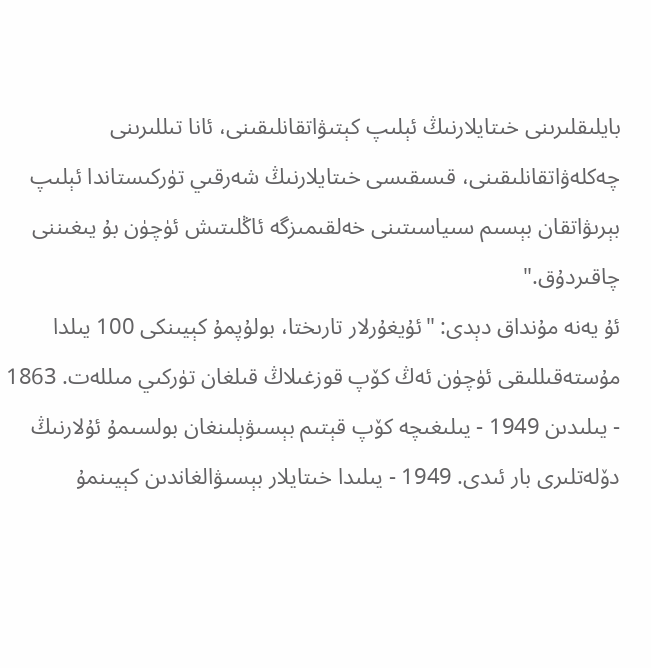بايلىقلىرىنى خىتايلارنىڭ ئېلىپ كېتىۋاتقانلىقىنى، ئانا تىللىرىنى چەكلەۋاتقانلىقىنى، قىسقىسى خىتايلارنىڭ شەرقىي تۈركىستاندا ئېلىپ بېرىۋاتقان بېسىم سىياسىتىنى خەلقىمىزگە ئاڭلىتىش ئۈچۈن بۇ يىغىننى چاقىردۇق."
ئۇ يەنە مۇنداق دېدى: "ئۇيغۇرلار تارىختا، بولۇپمۇ كېيىنكى 100 يىلدا مۇستەقىللىقى ئۈچۈن ئەڭ كۆپ قوزغىلاڭ قىلغان تۈركىي مىللەت. 1863 - يىلىدىن 1949 - يىلىغىچە كۆپ قېتىم بېسىۋېلىنغان بولسىمۇ ئۇلارنىڭ دۆلەتلىرى بار ئىدى. 1949 - يىلىدا خىتايلار بېسىۋالغاندىن كېيىنمۇ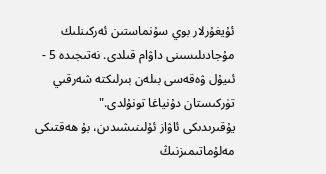ئۇيغۇرلار بوي سۇنماستىن ئەركىنلىك مۇجادىلىسىنى داۋام قىلدى. نەتىجىدە 5 - ئىيۇل ۋەقەسى بىلەن بىرلىكتە شەرقىي تۈركىستان دۇنياغا تونۇلدى."
يۇقىرىدىكى ئاۋاز ئۇلىنىشىدىن، بۇ ھەقتىكى مەلۇماتىمىزنىڭ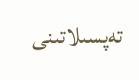تەپسىلاتىنى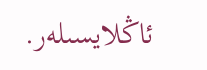ئاڭلايسىلەر.